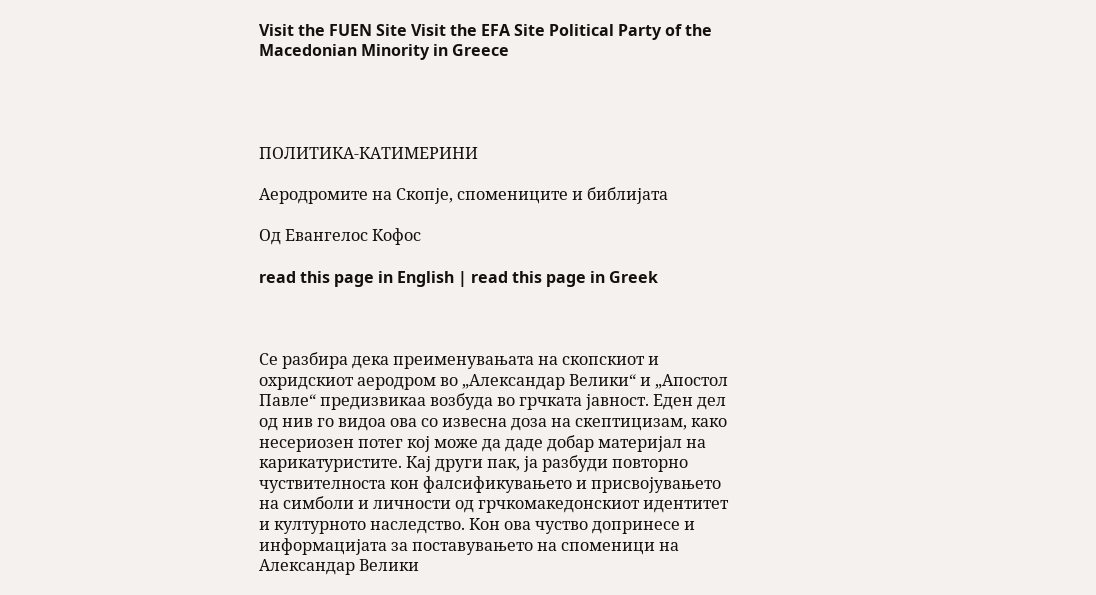Visit the FUEN Site Visit the EFA Site Political Party of the Macedonian Minority in Greece




ПОЛИТИКА-КАТИМЕРИНИ

Аеродромите на Скопје, спомениците и библијата

Од Евангелос Кофос

read this page in English | read this page in Greek



Се разбира дека преименувањата на скопскиот и охридскиот аеродром во „Александар Велики“ и „Апостол Павле“ предизвикаа возбуда во грчката јавност. Еден дел од нив го видоа ова со извесна доза на скептицизам, како несериозен потег кој може да даде добар материјал на карикатуристите. Кај други пак, ја разбуди повторно чуствителноста кон фалсификувањето и присвојувањето на симболи и личности од грчкомакедонскиот идентитет и културното наследство. Кон ова чуство допринесе и информацијата за поставувањето на споменици на Александар Велики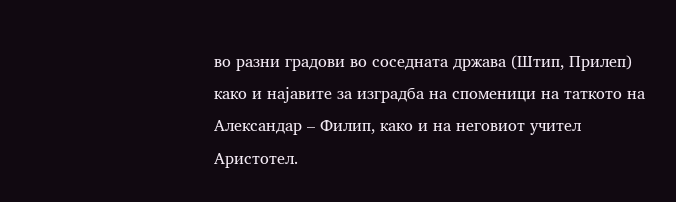во разни градови во соседната држава (Штип, Прилеп) како и најавите за изградба на споменици на таткото на Александар – Филип, како и на неговиот учител Аристотел.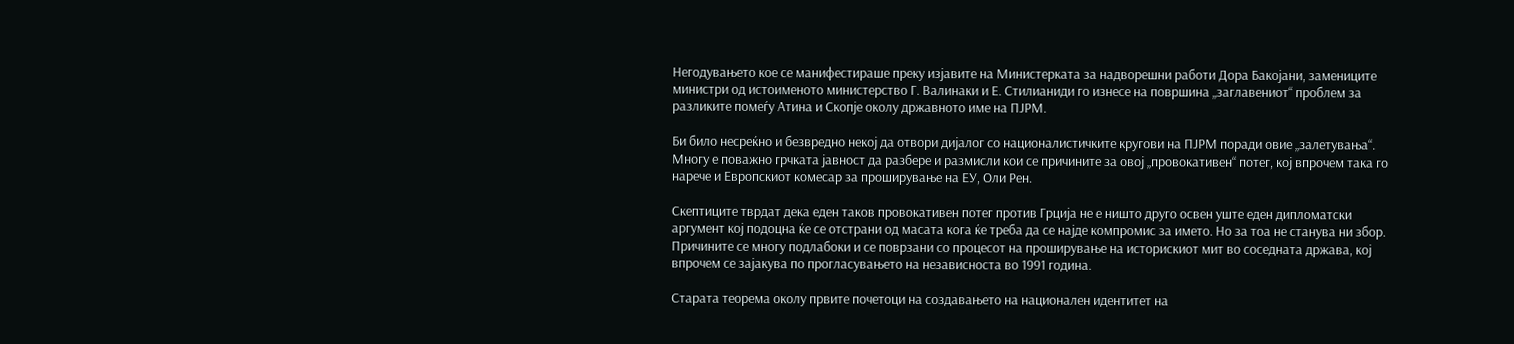Негодувањето кое се манифестираше преку изјавите на Министерката за надворешни работи Дора Бакојани, замениците министри од истоименото министерство Г. Валинаки и Е. Стилианиди го изнесе на површина „заглавениот“ проблем за разликите помеѓу Атина и Скопје околу државното име на ПЈРМ.

Би било несреќно и безвредно некој да отвори дијалог со националистичките кругови на ПЈРМ поради овие „залетувања“. Многу е поважно грчката јавност да разбере и размисли кои се причините за овој „провокативен“ потег, кој впрочем така го нарече и Европскиот комесар за проширување на ЕУ, Оли Рен.

Скептиците тврдат дека еден таков провокативен потег против Грција не е ништо друго освен уште еден дипломатски аргумент кој подоцна ќе се отстрани од масата кога ќе треба да се најде компромис за името. Но за тоа не станува ни збор. Причините се многу подлабоки и се поврзани со процесот на проширување на историскиот мит во соседната држава, кој впрочем се зајакува по прогласувањето на независноста во 1991 година.

Старата теорема околу првите почетоци на создавањето на национален идентитет на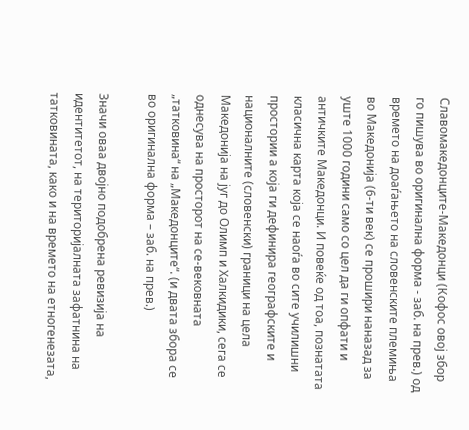Славомакедонците-Македонци (Кофос овој збор го пишува во оригинална форма - заб. на прев.) од времето на доаѓањето на словенските племиња во Македонија (6-ти век) се прошири наназад за уште 1000 години само со цел да ги опфати и античките Македонци. И повеќе од тоа, познатата класична карта која се наоѓа во сите училишни простории а која ги дефинира географските и националните (словенски) граници на цела Македонија на југ до Олимп и Халкидики, сега се однесува на просторот на се-вековната „татковина“ на „Македонците“. (и двата збора се во оригинална форма – заб. на прев.)

Значи оваа двојно подобрена ревизија на идентитетот, на територијалната зафатнина на татковината, како и на времето на етногенезата,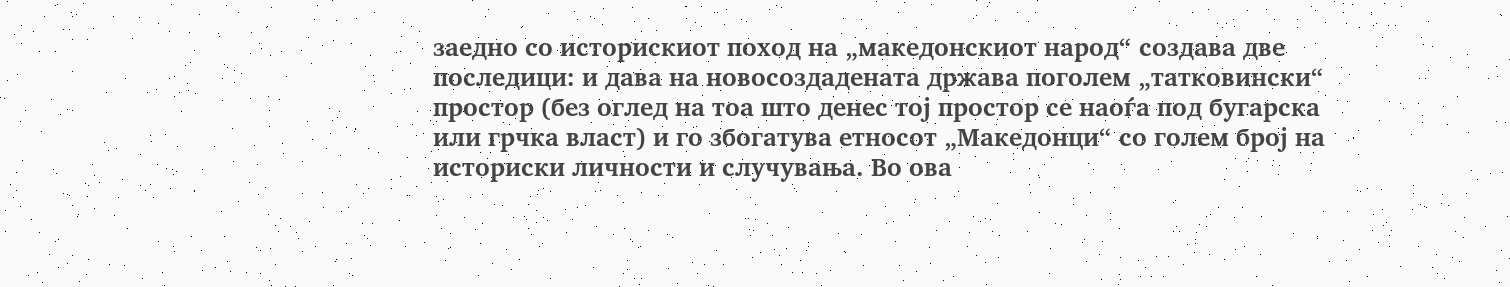заедно со историскиот поход на „македонскиот народ“ создава две последици: и дава на новосоздадената држава поголем „татковински“ простор (без оглед на тоа што денес тој простор се наоѓа под бугарска или грчка власт) и го збогатува етносот „Македонци“ со голем број на историски личности и случувања. Во ова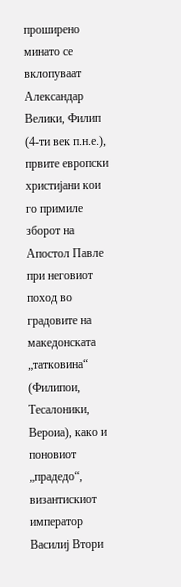проширено минато се вклопуваат Александар Велики, Филип (4-ти век п.н.е.), првите европски христијани кои го примиле зборот на Апостол Павле при неговиот поход во градовите на македонската „татковина“ (Филипои, Тесалоники, Вероиа), како и поновиот „прадедо“, византискиот император Василиј Втори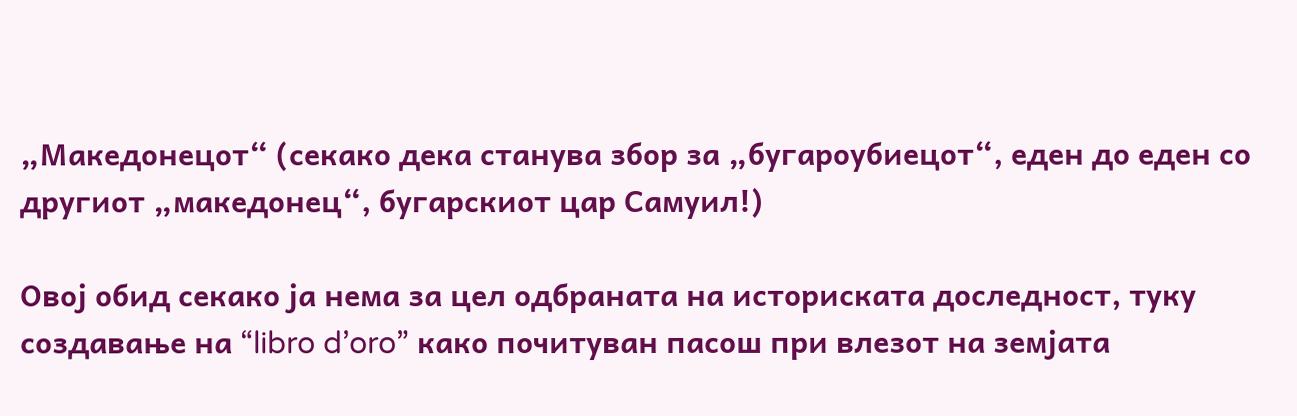„Македонецот“ (секако дека станува збор за „бугароубиецот“, еден до еден со другиот „македонец“, бугарскиот цар Самуил!)

Овој обид секако ја нема за цел одбраната на историската доследност, туку создавање на “libro d’oro” како почитуван пасош при влезот на земјата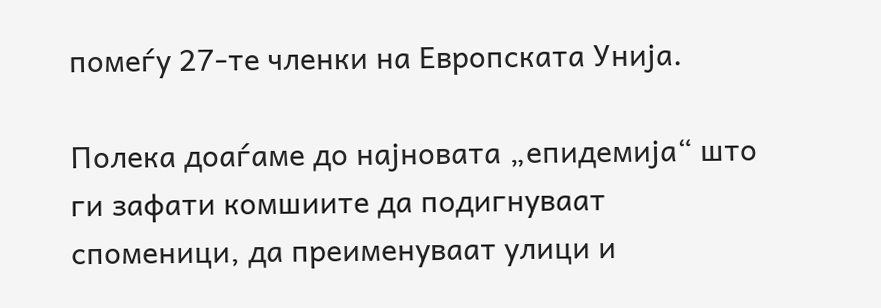помеѓу 27-те членки на Европската Унија.

Полека доаѓаме до најновата „епидемија“ што ги зафати комшиите да подигнуваат споменици, да преименуваат улици и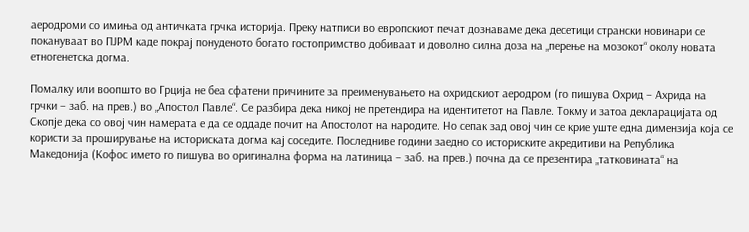аеродроми со имиња од античката грчка историја. Преку натписи во европскиот печат дознаваме дека десетици странски новинари се покануваат во ПЈРМ каде покрај понуденото богато гостопримство добиваат и доволно силна доза на „перење на мозокот“ околу новата етногенетска догма.

Помалку или воопшто во Грција не беа сфатени причините за преименувањето на охридскиот аеродром (го пишува Охрид – Ахрида на грчки – заб. на прев.) во „Апостол Павле“. Се разбира дека никој не претендира на идентитетот на Павле. Токму и затоа декларацијата од Скопје дека со овој чин намерата е да се оддаде почит на Апостолот на народите. Но сепак зад овој чин се крие уште една димензија која се користи за проширување на историската догма кај соседите. Последниве години заедно со историските акредитиви на Република Македонија (Кофос името го пишува во оригинална форма на латиница – заб. на прев.) почна да се презентира „татковината“ на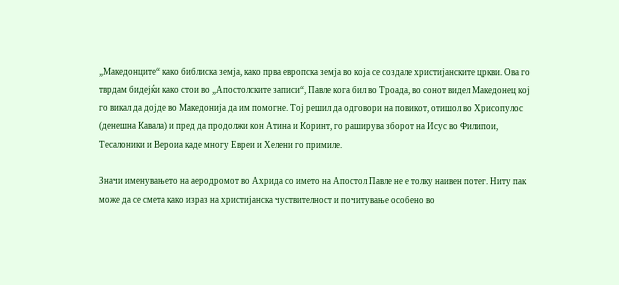„Македонците“ како библиска земја, како прва европска земја во која се создале христијанските цркви. Ова го тврдам бидејќи како стои во „Апостолските записи“, Павле кога бил во Троада, во сонот видел Македонец кој го викал да дојде во Македонија да им помогне. Тој решил да одговори на повикот, отишол во Хрисопулос (денешна Кавала) и пред да продолжи кон Атина и Коринт, го раширува зборот на Исус во Филипои, Тесалоники и Вероиа каде многу Евреи и Хелени го примиле.

Значи именувањето на аеродромот во Ахрида со името на Апостол Павле не е толку наивен потег. Ниту пак може да се смета како израз на христијанска чуствителност и почитување особено во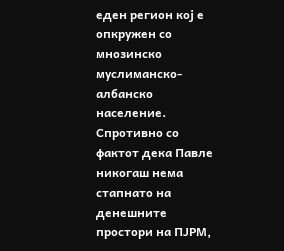еден регион кој е опкружен со мнозинско муслиманско-албанско население. Спротивно со фактот дека Павле никогаш нема стапнато на денешните простори на ПЈРМ,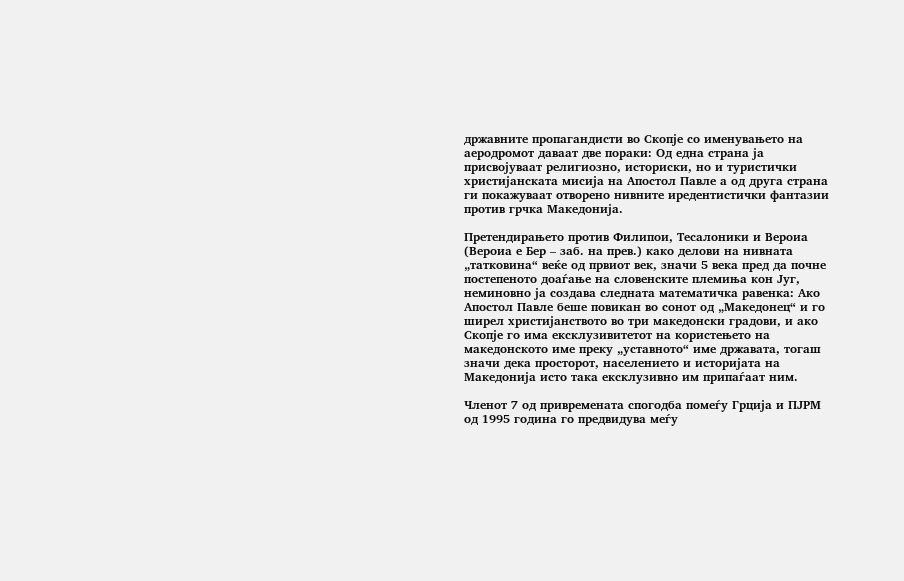државните пропагандисти во Скопје со именувањето на аеродромот даваат две пораки: Од една страна ја присвојуваат религиозно, историски, но и туристички христијанската мисија на Апостол Павле а од друга страна ги покажуваат отворено нивните иредентистички фантазии против грчка Македонија.

Претендирањето против Филипои, Тесалоники и Вероиа (Вероиа е Бер – заб. на прев.) како делови на нивната „татковина“ веќе од првиот век, значи 5 века пред да почне постепеното доаѓање на словенските племиња кон Југ, неминовно ја создава следната математичка равенка: Ако Апостол Павле беше повикан во сонот од „Македонец“ и го ширел христијанството во три македонски градови, и ако Скопје го има ексклузивитетот на користењето на македонското име преку „уставното“ име државата, тогаш значи дека просторот, населението и историјата на Македонија исто така ексклузивно им припаѓаат ним.

Членот 7 од привремената спогодба помеѓу Грција и ПЈРМ од 1995 година го предвидува меѓу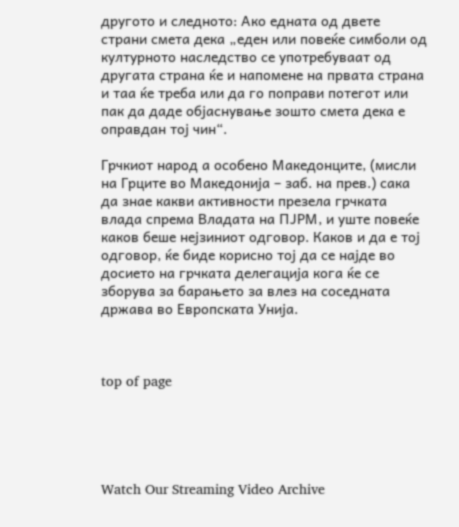другото и следното: Ако едната од двете страни смета дека „еден или повеќе симболи од културното наследство се употребуваат од другата страна ќе и напомене на првата страна и таа ќе треба или да го поправи потегот или пак да даде објаснување зошто смета дека е оправдан тој чин“.

Грчкиот народ а особено Македонците, (мисли на Грците во Македонија – заб. на прев.) сака да знае какви активности презела грчката влада спрема Владата на ПЈРМ, и уште повеќе каков беше нејзиниот одговор. Каков и да е тој одговор, ќе биде корисно тој да се најде во досието на грчката делегација кога ќе се зборува за барањето за влез на соседната држава во Европската Унија.



top of page





Watch Our Streaming Video Archive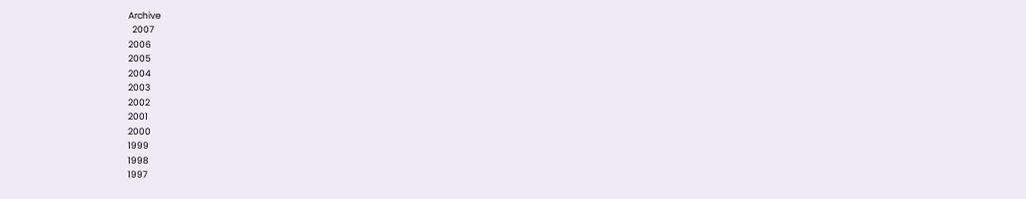Archive
  2007
2006
2005
2004
2003
2002
2001
2000
1999
1998
1997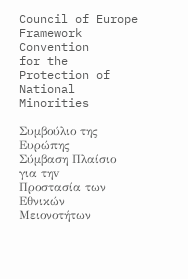Council of Europe
Framework Convention
for the Protection of National Minorities

Συμβούλιο της Ευρώπης
Σύμβαση Πλαίσιο για τηv
Προστασία των Εθνικών Μειονοτήτων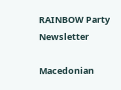RAINBOW Party Newsletter

Macedonian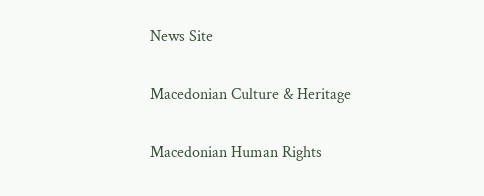News Site

Macedonian Culture & Heritage

Macedonian Human Rights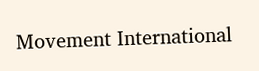Movement International